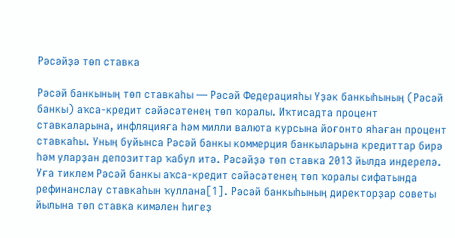Рәсәйҙә төп ставка

Рәсәй банкының төп ставкаһы — Рәсәй Федерацияһы Үҙәк банкыһының (Рәсәй банкы) аҡса-кредит сәйәсәтенең төп ҡоралы. Иҡтисадта процент ставкаларына, инфляцияға һәм милли валюта курсына йоғонто яһаған процент ставкаһы. Уның буйынса Рәсәй банкы коммерция банкыларына кредиттар бирә һәм уларҙан депозиттар ҡабул итә. Рәсәйҙә төп ставка 2013 йылда индерелә. Уға тиклем Рәсәй банкы аҡса-кредит сәйәсәтенең төп ҡоралы сифатында рефинанслау ставкаһын ҡуллана[1]. Рәсәй банкыһының директорҙар советы йылына төп ставка кимәлен һигеҙ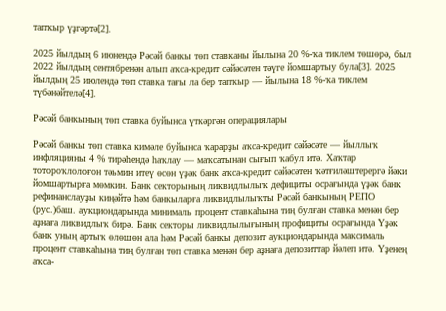тапҡыр үҙгәртә[2].

2025 йылдың 6 июнендә Рәсәй банкы төп ставканы йылына 20 %-ҡа тиклем төшөрә, был 2022 йылдың сентябренән алып аҡса-кредит сәйәсәтен тәүге йомшартыу була[3]. 2025 йылдың 25 июлендә төп ставка тағы ла бер тапҡыр — йылына 18 %-ҡа тиклем түбәнәйтелә[4].

Рәсәй банкының төп ставка буйынса үткәргән операциялары

Рәсәй банкы төп ставка кимәле буйынса ҡарарҙы аҡса-кредит сәйәсәте — йыллыҡ инфляцияны 4 % тирәһендә һаҡлау — маҡсатынан сығып ҡабул итә. Хаҡтар тотороҡлолоғон тәьмин итеү өсөн үҙәк банк аҡса-кредит сәйәсәтен ҡәтғиләштерергә йәки йомшартырға мөмкин. Банк секторының ликвидлылыҡ дефициты осрағында үҙәк банк рефинанслауҙы киңәйтә һәм банкыларға ликвидлылыҡты Рәсәй банкының РЕПО (рус.)баш. аукциондарында минималь процент ставкаһына тиң булған ставка менән бер аҙнаға ликвидлыҡ бирә. Банк секторы ликвидлылығының профициты осрағында Үҙәк банк уның артыҡ өлөшөн ала һәм Рәсәй банкы депозит аукциондарында максималь процент ставкаһына тиң булған төп ставка менән бер аҙнаға депозиттар йәлеп итә. Үҙенең аҡса-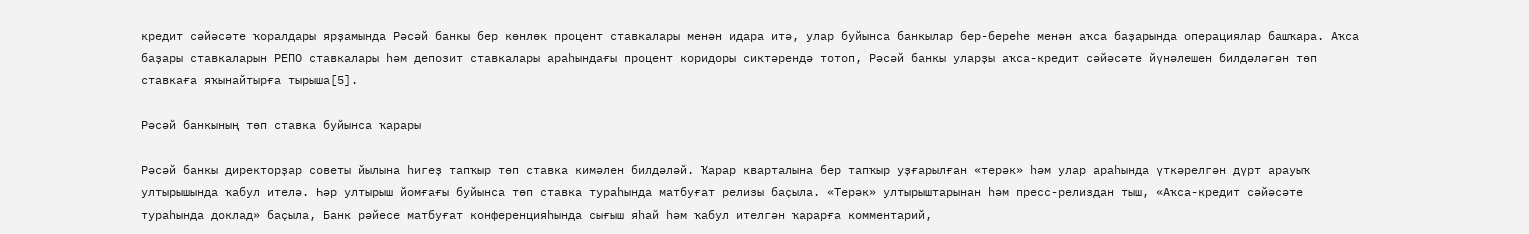кредит сәйәсәте ҡоралдары ярҙамында Рәсәй банкы бер көнлөк процент ставкалары менән идара итә, улар буйынса банкылар бер-береһе менән аҡса баҙарында операциялар башҡара. Аҡса баҙары ставкаларын РЕПО ставкалары һәм депозит ставкалары араһындағы процент коридоры сиктәрендә тотоп, Рәсәй банкы уларҙы аҡса-кредит сәйәсәте йүнәлешен билдәләгән төп ставкаға яҡынайтырға тырыша[5].

Рәсәй банкының төп ставка буйынса ҡарары

Рәсәй банкы директорҙар советы йылына һигеҙ тапҡыр төп ставка кимәлен билдәләй. Ҡарар кварталына бер тапҡыр уҙғарылған «терәк» һәм улар араһында үткәрелгән дүрт арауыҡ ултырышында ҡабул ителә. Һәр ултырыш йомғағы буйынса төп ставка тураһында матбуғат релизы баҫыла. «Терәк» ултырыштарынан һәм пресс-релиздан тыш, «Аҡса-кредит сәйәсәте тураһында доклад» баҫыла, Банк рәйесе матбуғат конференцияһында сығыш яһай һәм ҡабул ителгән ҡарарға комментарий,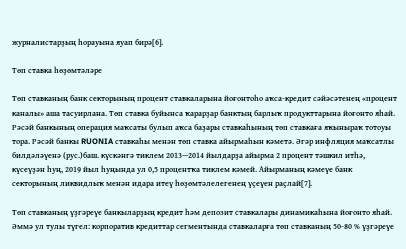журналистарҙың һорауына яуап бирә[6].

Төп ставка һөҙөмтәләре

Төп ставканың банк секторының процент ставкаларына йоғонтоһо аҡса-кредит сәйәсәтенең «процент каналы» аша тасуирлана. Төп ставка буйынса ҡарарҙар банктың барлыҡ продукттарына йоғонто яһай. Рәсәй банкының операция маҡсаты булып аҡса баҙары ставкаһының төп ставкаға яҡыныраҡ тотоуы тора. Рәсәй банкы RUONIA ставкаһы менән төп ставка айырмаһын кәметә. Әгәр инфляция маҡсатлы билдәләүенә (рус.)баш. күскәнгә тиклем 2013—2014 йылдарҙа айырма 2 процент тәшкил итһә, күсеүҙән һуң, 2019 йыл һуңында ул 0,5 процентҡа тиклем кәмей. Айырманың кәмеүе банк секторының ликвидлыҡ менән идара итеү һөҙөмтәлелегенең үҫеүен раҫлай[7].

Төп ставканың үҙгәреүе банкыларҙың кредит һәм депозит ставкалары динамикаһына йоғонто яһай. Әммә ул тулы түгел: корпоратив кредиттар сегментында ставкаларға төп ставканың 50-80 % үҙгәреүе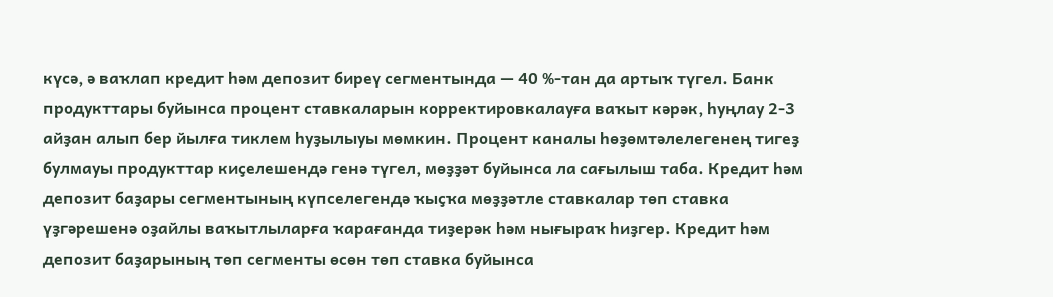күсә, ә ваҡлап кредит һәм депозит биреү сегментында — 40 %-тан да артыҡ түгел. Банк продукттары буйынса процент ставкаларын корректировкалауға ваҡыт кәрәк, һуңлау 2-3 айҙан алып бер йылға тиклем һуҙылыуы мөмкин. Процент каналы һөҙөмтәлелегенең тигеҙ булмауы продукттар киҫелешендә генә түгел, мөҙҙәт буйынса ла сағылыш таба. Кредит һәм депозит баҙары сегментының күпселегендә ҡыҫҡа мөҙҙәтле ставкалар төп ставка үҙгәрешенә оҙайлы ваҡытлыларға ҡарағанда тиҙерәк һәм нығыраҡ һиҙгер. Кредит һәм депозит баҙарының төп сегменты өсөн төп ставка буйынса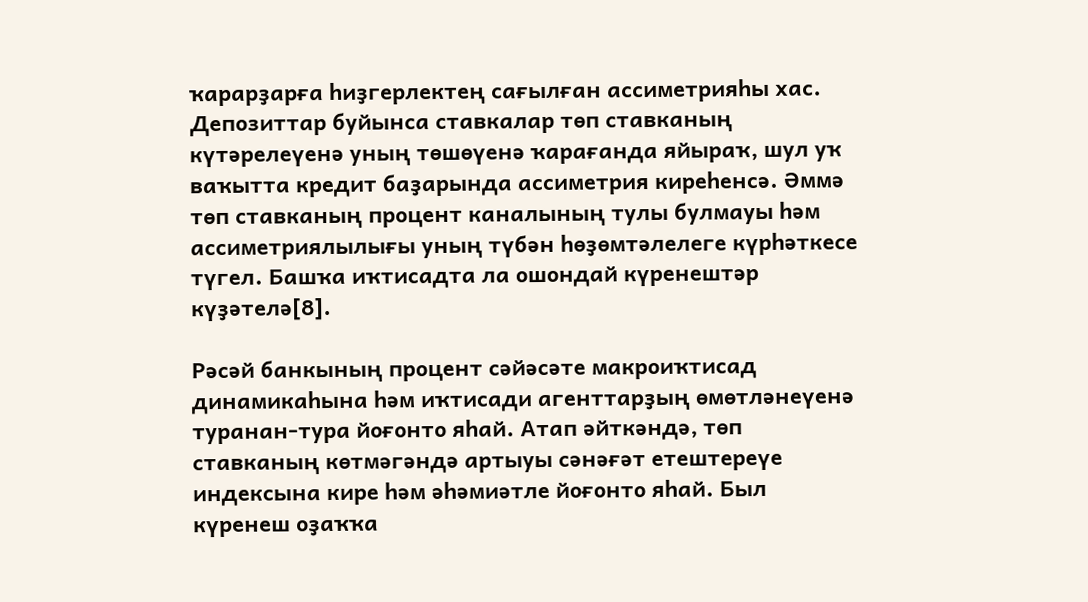ҡарарҙарға һиҙгерлектең сағылған ассиметрияһы хас. Депозиттар буйынса ставкалар төп ставканың күтәрелеүенә уның төшөүенә ҡарағанда яйыраҡ, шул уҡ ваҡытта кредит баҙарында ассиметрия киреһенсә. Әммә төп ставканың процент каналының тулы булмауы һәм ассиметриялылығы уның түбән һөҙөмтәлелеге күрһәткесе түгел. Башҡа иҡтисадта ла ошондай күренештәр күҙәтелә[8].

Рәсәй банкының процент сәйәсәте макроиҡтисад динамикаһына һәм иҡтисади агенттарҙың өмөтләнеүенә туранан-тура йоғонто яһай. Атап әйткәндә, төп ставканың көтмәгәндә артыуы сәнәғәт етештереүе индексына кире һәм әһәмиәтле йоғонто яһай. Был күренеш оҙаҡҡа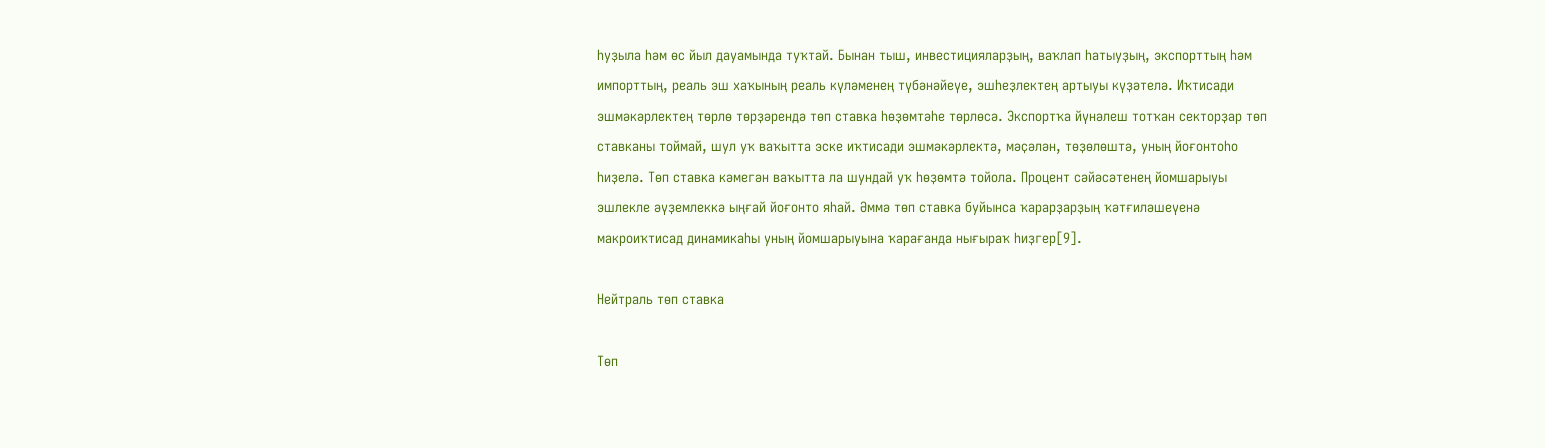һуҙыла һәм өс йыл дауамында туҡтай. Бынан тыш, инвестицияларҙың, ваҡлап һатыуҙың, экспорттың һәм импорттың, реаль эш хаҡының реаль күләменең түбәнәйеүе, эшһеҙлектең артыуы күҙәтелә. Иҡтисади эшмәкәрлектең төрлө төрҙәрендә төп ставка һөҙөмтәһе төрлөсә. Экспортҡа йүнәлеш тотҡан секторҙар төп ставканы тоймай, шул уҡ ваҡытта эске иҡтисади эшмәкәрлектә, мәҫәлән, төҙөлөштә, уның йоғонтоһо һиҙелә. Төп ставка кәмегән ваҡытта ла шундай уҡ һөҙөмтә тойола. Процент сәйәсәтенең йомшарыуы эшлекле әүҙемлеккә ыңғай йоғонто яһай. Әммә төп ставка буйынса ҡарарҙарҙың ҡәтғиләшеүенә макроиҡтисад динамикаһы уның йомшарыуына ҡарағанда нығыраҡ һиҙгер[9].

Нейтраль төп ставка

Төп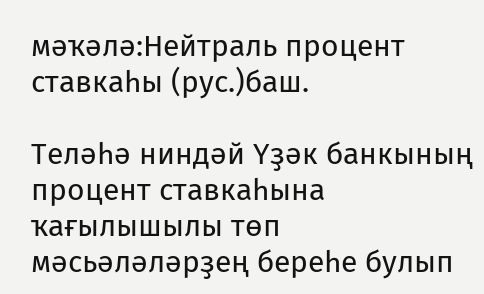мәҡәлә:Нейтраль процент ставкаһы (рус.)баш.

Теләһә ниндәй Үҙәк банкының процент ставкаһына ҡағылышылы төп мәсьәләләрҙең береһе булып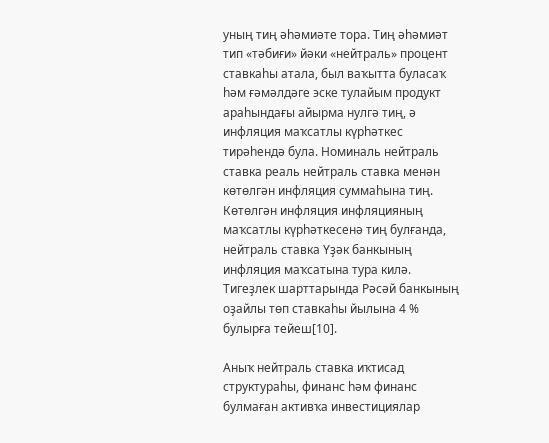уның тиң әһәмиәте тора. Тиң әһәмиәт тип «тәбиғи» йәки «нейтраль» процент ставкаһы атала, был ваҡытта буласаҡ һәм ғәмәлдәге эске тулайым продукт араһындағы айырма нулгә тиң, ә инфляция маҡсатлы күрһәткес тирәһендә була. Номиналь нейтраль ставка реаль нейтраль ставка менән көтөлгән инфляция суммаһына тиң. Көтөлгән инфляция инфляцияның маҡсатлы күрһәткесенә тиң булғанда, нейтраль ставка Үҙәк банкының инфляция маҡсатына тура килә. Тигеҙлек шарттарында Рәсәй банкының оҙайлы төп ставкаһы йылына 4 % булырға тейеш[10].

Аныҡ нейтраль ставка иҡтисад структураһы, финанс һәм финанс булмаған активҡа инвестициялар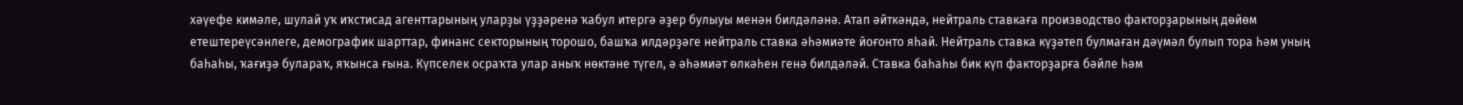хәүефе кимәле, шулай уҡ иҡстисад агенттарының уларҙы үҙҙәренә ҡабул итергә әҙер булыуы менән билдәләнә. Атап әйткәндә, нейтраль ставкаға производство факторҙарының дөйөм етештереүсәнлеге, демографик шарттар, финанс секторының торошо, башҡа илдәрҙәге нейтраль ставка әһәмиәте йоғонто яһай. Нейтраль ставка күҙәтеп булмаған дәүмәл булып тора һәм уның баһаһы, ҡағиҙә булараҡ, яҡынса ғына. Күпселек осраҡта улар аныҡ нөктәне түгел, ә әһәмиәт өлкәһен генә билдәләй. Ставка баһаһы бик күп факторҙарға бәйле һәм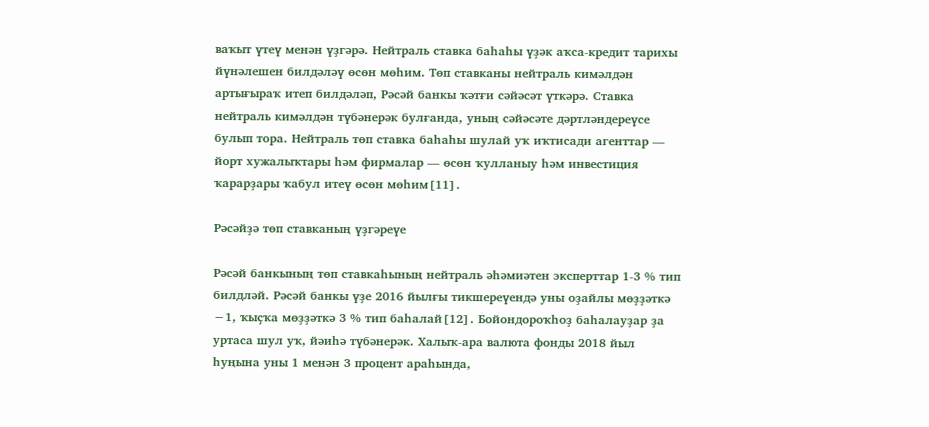ваҡыт үтеү менән үҙгәрә. Нейтраль ставка баһаһы үҙәк аҡса-кредит тарихы йүнәлешен билдәләү өсөн мөһим. Төп ставканы нейтраль кимәлдән артығыраҡ итеп билдәләп, Рәсәй банкы ҡәтғи сәйәсәт үткәрә. Ставка нейтраль кимәлдән түбәнерәк булғанда, уның сәйәсәте дәртләндереүсе булып тора. Нейтраль төп ставка баһаһы шулай уҡ иҡтисади агенттар — йорт хужалыҡтары һәм фирмалар — өсөн ҡулланыу һәм инвестиция ҡарарҙары ҡабул итеү өсөн мөһим[11].

Рәсәйҙә төп ставканың үҙгәреүе

Рәсәй банкының төп ставкаһының нейтраль әһәмиәтен эксперттар 1-3 % тип билдләй. Рәсәй банкы үҙе 2016 йылғы тикшереүендә уны оҙайлы мөҙҙәткә −1, ҡыҫҡа мөҙҙәткә 3 % тип баһалай[12]. Бойондороҡһоҙ баһалауҙар ҙа уртаса шул уҡ, йәиһә түбәнерәк. Халыҡ-ара валюта фонды 2018 йыл һуңына уны 1 менән 3 процент араһында,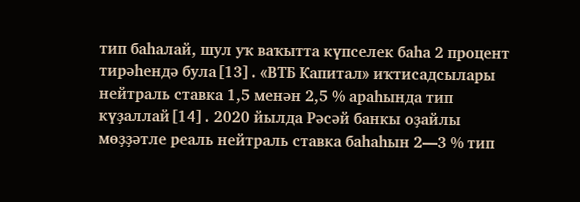тип баһалай, шул уҡ ваҡытта күпселек баһа 2 процент тирәһендә була[13]. «ВТБ Капитал» иҡтисадсылары нейтраль ставка 1,5 менән 2,5 % араһында тип күҙаллай[14]. 2020 йылда Рәсәй банкы оҙайлы мөҙҙәтле реаль нейтраль ставка баһаһын 2—3 % тип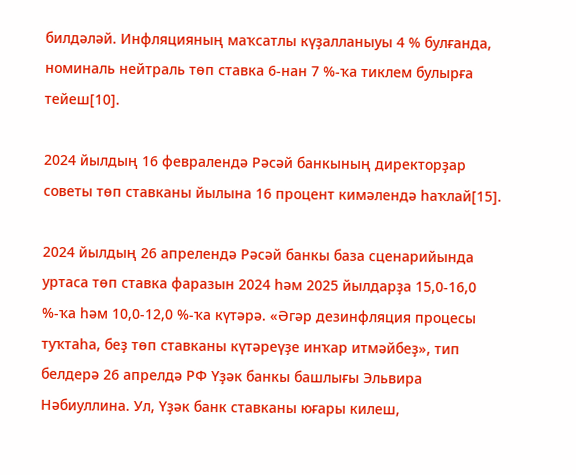билдәләй. Инфляцияның маҡсатлы күҙалланыуы 4 % булғанда, номиналь нейтраль төп ставка 6-нан 7 %-ҡа тиклем булырға тейеш[10].

2024 йылдың 16 февралендә Рәсәй банкының директорҙар советы төп ставканы йылына 16 процент кимәлендә һаҡлай[15].

2024 йылдың 26 апрелендә Рәсәй банкы база сценарийында уртаса төп ставка фаразын 2024 һәм 2025 йылдарҙа 15,0-16,0 %-ҡа һәм 10,0-12,0 %-ҡа күтәрә. «Әгәр дезинфляция процесы туҡтаһа, беҙ төп ставканы күтәреүҙе инҡар итмәйбеҙ», тип белдерә 26 апрелдә РФ Үҙәк банкы башлығы Эльвира Нәбиуллина. Ул, Үҙәк банк ставканы юғары килеш,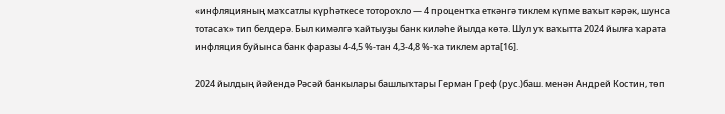«инфляцияның маҡсатлы күрһәткесе тотороҡло — 4 процентҡа еткәнгә тиклем күпме ваҡыт кәрәк, шунса тотасаҡ» тип белдерә. Был кимәлгә ҡайтыуҙы банк киләһе йылда көтә. Шул уҡ ваҡытта 2024 йылға ҡарата инфляция буйынса банк фаразы 4-4,5 %-тан 4,3-4,8 %-ҡа тиклем арта[16].

2024 йылдың йәйендә Рәсәй банкылары башлыҡтары Герман Греф (рус.)баш. менән Андрей Костин, төп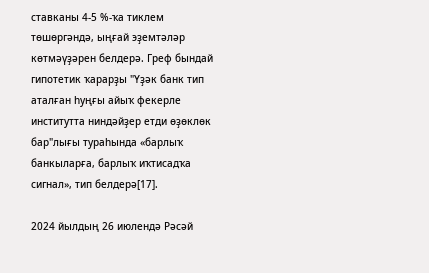ставканы 4-5 %-ҡа тиклем төшөргәндә, ыңғай эҙемтәләр көтмәүҙәрен белдерә. Греф бындай гипотетик ҡарарҙы "Үҙәк банк тип аталған һуңғы айыҡ фекерле институтта ниндәйҙер етди өҙөклөк бар"лығы тураһында «барлыҡ банкыларға, барлыҡ иҡтисадҡа сигнал», тип белдерә[17].

2024 йылдың 26 июлендә Рәсәй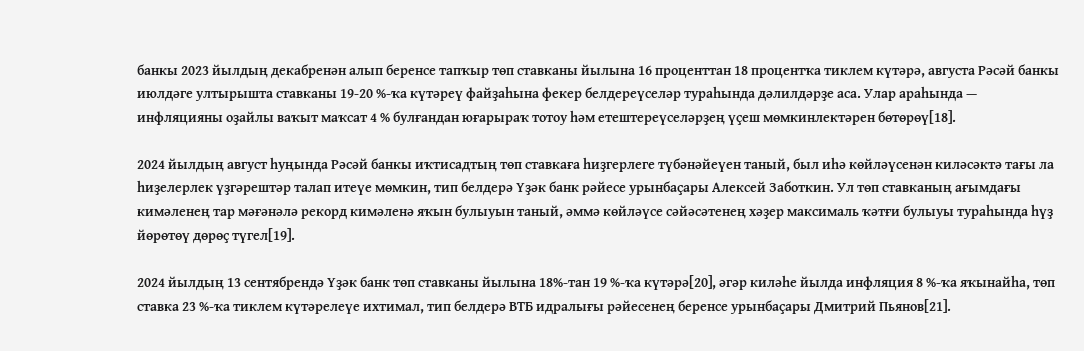банкы 2023 йылдың декабренән алып беренсе тапҡыр төп ставканы йылына 16 проценттан 18 процентҡа тиклем күтәрә, августа Рәсәй банкы июлдәге ултырышта ставканы 19-20 %-ҡа күтәреү файҙаһына фекер белдереүселәр тураһында дәлилдәрҙе аса. Улар араһында — инфляцияны оҙайлы ваҡыт маҡсат 4 % булғандан юғарыраҡ тотоу һәм етештереүселәрҙең үҫеш мөмкинлектәрен бөтөрөү[18].

2024 йылдың август һуңында Рәсәй банкы иҡтисадтың төп ставкаға һиҙгерлеге түбәнәйеүен таный, был иһә көйләүсенән киләсәктә тағы ла һиҙелерлек үҙгәрештәр талап итеүе мөмкин, тип белдерә Үҙәк банк рәйесе урынбаҫары Алексей Заботкин. Ул төп ставканың ағымдағы кимәленең тар мәғәнәлә рекорд кимәленә яҡын булыуын таный, әммә көйләүсе сәйәсәтенең хәҙер максималь ҡәтғи булыуы тураһында һүҙ йөрөтөү дөрөҫ түгел[19].

2024 йылдың 13 сентябрендә Үҙәк банк төп ставканы йылына 18%-тан 19 %-ҡа күтәрә[20], әгәр киләһе йылда инфляция 8 %-ҡа яҡынайһа, төп ставка 23 %-ҡа тиклем күтәрелеүе ихтимал, тип белдерә ВТБ идралығы рәйесенең беренсе урынбаҫары Дмитрий Пьянов[21].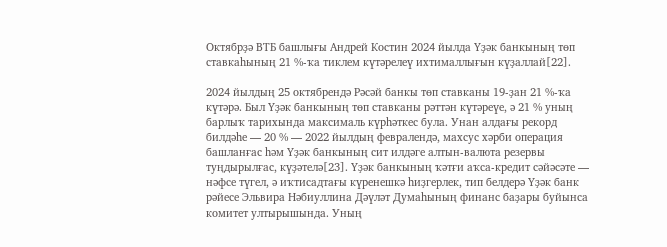Октябрҙә ВТБ башлығы Андрей Костин 2024 йылда Үҙәк банкының төп ставкаһының 21 %-ҡа тиклем күтәрелеү ихтималлығын күҙаллай[22].

2024 йылдың 25 октябрендә Рәсәй банкы төп ставканы 19-ҙан 21 %-ҡа күтәрә. Был Үҙәк банкының төп ставканы рәттән күтәреүе, ә 21 % уның барлыҡ тарихында максималь күрһәткес була. Унан алдағы рекорд билдәһе — 20 % — 2022 йылдың февралендә, махсус хәрби операция башланғас һәм Үҙәк банкының сит илдәге алтын-валюта резервы туңдырылғас, күҙәтелә[23]. Үҙәк банкының ҡәтғи аҡса-кредит сәйәсәте — нәфсе түгел, ә иҡтисадтағы күренешкә һиҙгерлек, тип белдерә Үҙәк банк рәйесе Эльвира Нәбиуллина Дәүләт Думаһының финанс баҙары буйынса комитет ултырышында. Уның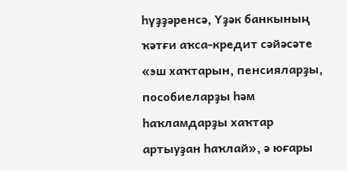һүҙҙәренсә, Үҙәк банкының ҡәтғи аҡса-кредит сәйәсәте «эш хаҡтарын, пенсияларҙы, пособиеларҙы һәм һаҡламдарҙы хаҡтар артыуҙан һаҡлай», ә юғары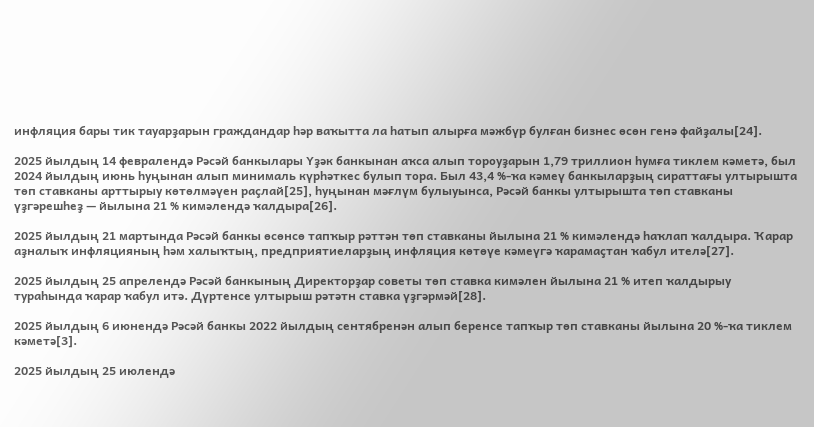инфляция бары тик тауарҙарын граждандар һәр ваҡытта ла һатып алырға мәжбүр булған бизнес өсөн генә файҙалы[24].

2025 йылдың 14 февралендә Рәсәй банкылары Үҙәк банкынан аҡса алып тороуҙарын 1,79 триллион һумға тиклем кәметә, был 2024 йылдың июнь һуңынан алып минималь күрһәткес булып тора. Был 43,4 %-ҡа кәмеү банкыларҙың сираттағы ултырышта төп ставканы арттырыу көтөлмәүен раҫлай[25], һуңынан мәғлүм булыуынса, Рәсәй банкы ултырышта төп ставканы үҙгәрешһеҙ — йылына 21 % кимәлендә ҡалдыра[26].

2025 йылдың 21 мартында Рәсәй банкы өсөнсө тапҡыр рәттән төп ставканы йылына 21 % кимәлендә һаҡлап ҡалдыра. Ҡарар аҙналыҡ инфляцияның һәм халыҡтың, предприятиеларҙың инфляция көтөүе кәмеүгә ҡарамаҫтан ҡабул ителә[27].

2025 йылдың 25 апрелендә Рәсәй банкының Директорҙар советы төп ставка кимәлен йылына 21 % итеп ҡалдырыу тураһында ҡарар ҡабул итә. Дүртенсе ултырыш рәтәтн ставка үҙгәрмәй[28].

2025 йылдың 6 июнендә Рәсәй банкы 2022 йылдың сентябренән алып беренсе тапҡыр төп ставканы йылына 20 %-ҡа тиклем кәметә[3].

2025 йылдың 25 июлендә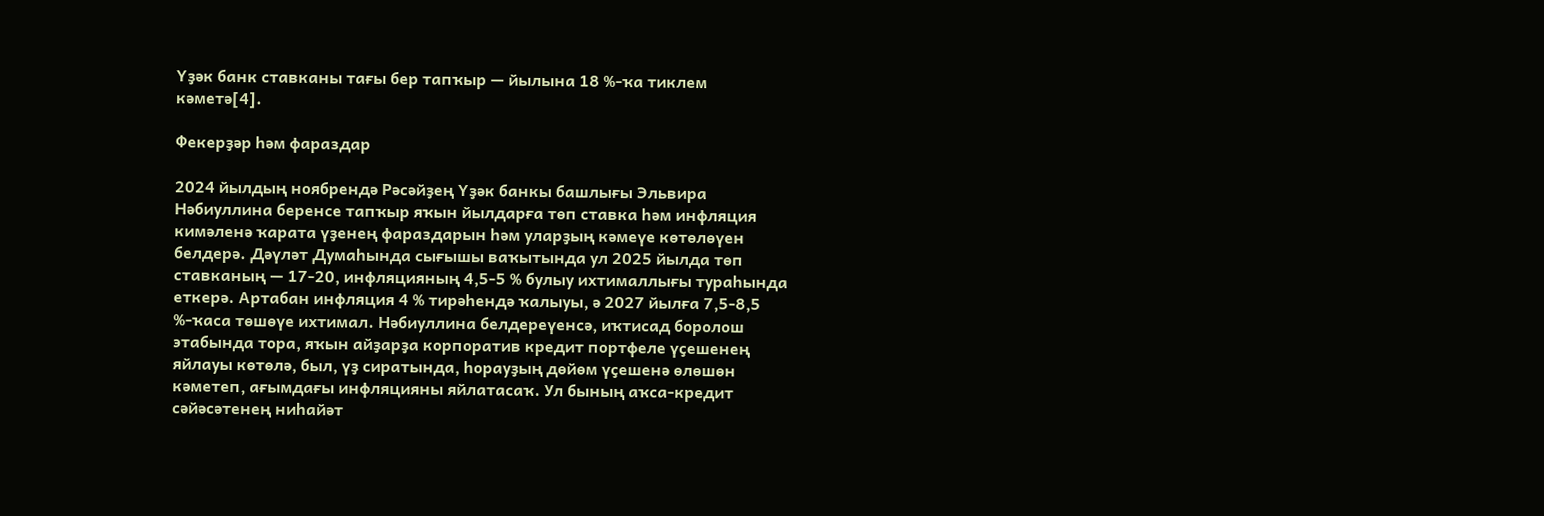Үҙәк банк ставканы тағы бер тапҡыр — йылына 18 %-ҡа тиклем кәметә[4].

Фекерҙәр һәм фараздар

2024 йылдың ноябрендә Рәсәйҙең Үҙәк банкы башлығы Эльвира Нәбиуллина беренсе тапҡыр яҡын йылдарға төп ставка һәм инфляция кимәленә ҡарата үҙенең фараздарын һәм уларҙың кәмеүе көтөлөүен белдерә. Дәүләт Думаһында сығышы ваҡытында ул 2025 йылда төп ставканың — 17-20, инфляцияның 4,5-5 % булыу ихтималлығы тураһында еткерә. Артабан инфляция 4 % тирәһендә ҡалыуы, ә 2027 йылға 7,5-8,5 %-ҡаса төшөүе ихтимал. Нәбиуллина белдереүенсә, иҡтисад боролош этабында тора, яҡын айҙарҙа корпоратив кредит портфеле үҫешенең яйлауы көтөлә, был, үҙ сиратында, һорауҙың дөйөм үҫешенә өлөшөн кәметеп, ағымдағы инфляцияны яйлатасаҡ. Ул бының аҡса-кредит сәйәсәтенең ниһайәт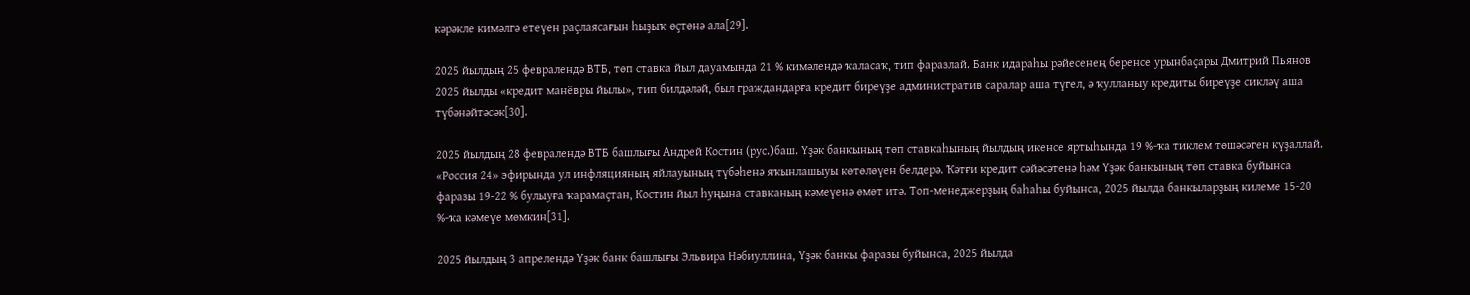кәрәкле кимәлгә етеүен раҫлаясағын һыҙыҡ өҫтөнә ала[29].

2025 йылдың 25 февралендә ВТБ, төп ставка йыл дауамында 21 % кимәлендә ҡаласаҡ, тип фаразлай. Банк идараһы рәйесенең беренсе урынбаҫары Дмитрий Пьянов 2025 йылды «кредит манёвры йылы», тип билдәләй, был граждандарға кредит биреүҙе административ саралар аша түгел, ә ҡулланыу кредиты биреүҙе сикләү аша түбәнәйтәсәк[30].

2025 йылдың 28 февралендә ВТБ башлығы Андрей Костин (рус.)баш. Үҙәк банкының төп ставкаһының йылдың икенсе яртыһында 19 %-ҡа тиклем төшәсәген күҙаллай. «Россия 24» эфирында ул инфляцияның яйлауының түбәһенә яҡынлашыуы көтөлөүен белдерә. Ҡәтғи кредит сәйәсәтенә һәм Үҙәк банкының төп ставка буйынса фаразы 19-22 % булыуға ҡарамаҫтан, Костин йыл һуңына ставканың кәмеүенә өмөт итә. Топ-менеджерҙың баһаһы буйынса, 2025 йылда банкыларҙың килеме 15-20 %-ҡа кәмеүе мөмкин[31].

2025 йылдың 3 апрелендә Үҙәк банк башлығы Эльвира Нәбиуллина, Үҙәк банкы фаразы буйынса, 2025 йылда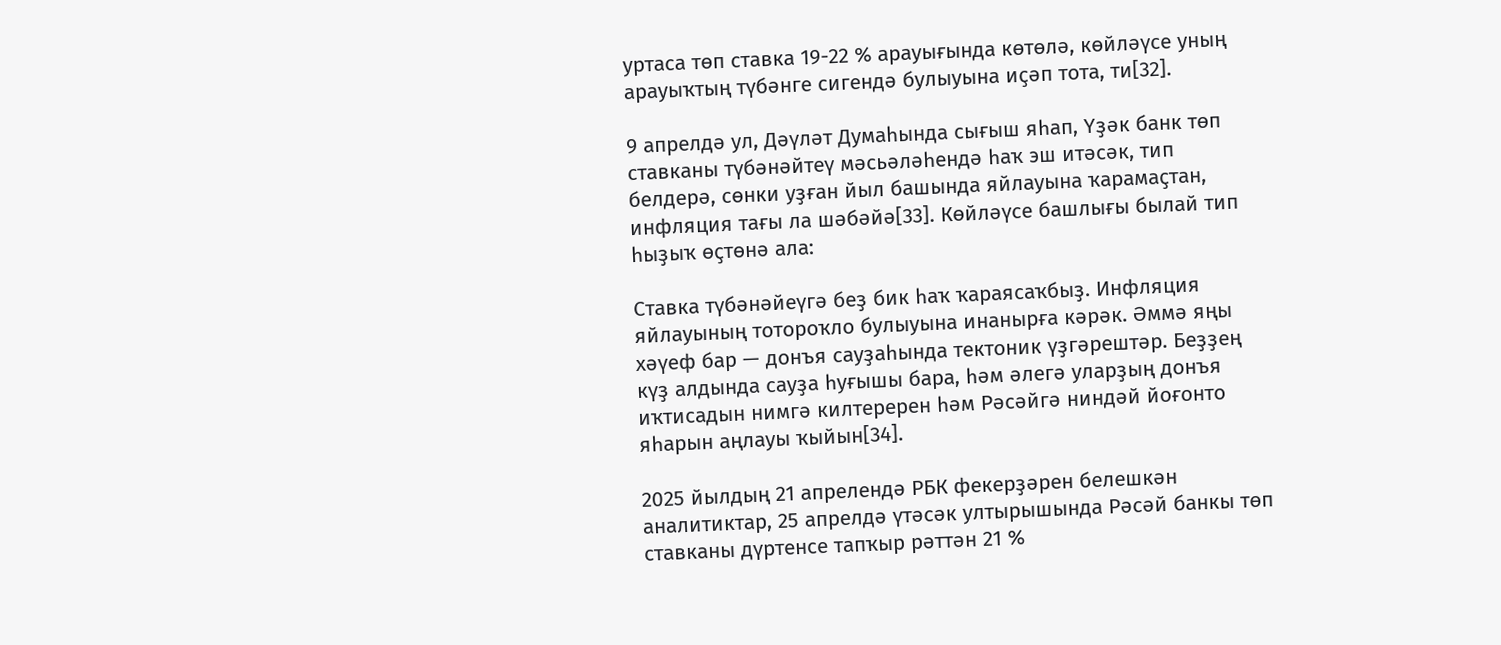уртаса төп ставка 19-22 % арауығында көтөлә, көйләүсе уның арауыҡтың түбәнге сигендә булыуына иҫәп тота, ти[32].

9 апрелдә ул, Дәүләт Думаһында сығыш яһап, Үҙәк банк төп ставканы түбәнәйтеү мәсьәләһендә һаҡ эш итәсәк, тип белдерә, сөнки уҙған йыл башында яйлауына ҡарамаҫтан, инфляция тағы ла шәбәйә[33]. Көйләүсе башлығы былай тип һыҙыҡ өҫтөнә ала:

Ставка түбәнәйеүгә беҙ бик һаҡ ҡараясаҡбыҙ. Инфляция яйлауының тотороҡло булыуына инанырға кәрәк. Әммә яңы хәүеф бар — донъя сауҙаһында тектоник үҙгәрештәр. Беҙҙең күҙ алдында сауҙа һуғышы бара, һәм әлегә уларҙың донъя иҡтисадын нимгә килтеререн һәм Рәсәйгә ниндәй йоғонто яһарын аңлауы ҡыйын[34].

2025 йылдың 21 апрелендә РБК фекерҙәрен белешкән аналитиктар, 25 апрелдә үтәсәк ултырышында Рәсәй банкы төп ставканы дүртенсе тапҡыр рәттән 21 %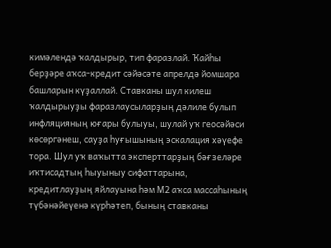кимәлендә ҡалдырыр, тип фаразлай. Ҡайһы берҙәре аҡса-кредит сәйәсәте апрелдә йомшара башларын күҙаллай. Ставканы шул килеш ҡалдырыуҙы фаразлаусыларҙың дәлиле булып инфляцияның юғары булыуы, шулай уҡ геосәйәси көсөргәнеш, сауҙа һуғышының эскалация хәүефе тора. Шул уҡ ваҡытта эксперттарҙың бәғзеләре иҡтисадтың һыуыныу сифаттарына, кредитлауҙың яйлауына һәм М2 аҡса массаһының түбәнәйеүенә күрһәтеп, бының ставканы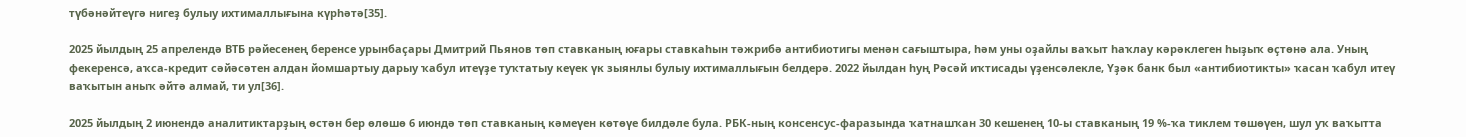түбәнәйтеүгә нигеҙ булыу ихтималлығына күрһәтә[35].

2025 йылдың 25 апрелендә ВТБ рәйесенең беренсе урынбаҫары Дмитрий Пьянов төп ставканың юғары ставкаһын тәжрибә антибиотигы менән сағыштыра, һәм уны оҙайлы ваҡыт һаҡлау кәрәклеген һыҙыҡ өҫтөнә ала. Уның фекеренсә, аҡса-кредит сәйәсәтен алдан йомшартыу дарыу ҡабул итеүҙе туҡтатыу кеүек үк зыянлы булыу ихтималлығын белдерә. 2022 йылдан һуң Рәсәй иҡтисады үҙенсәлекле, Үҙәк банк был «антибиотикты» ҡасан ҡабул итеү ваҡытын аныҡ әйтә алмай, ти ул[36].

2025 йылдың 2 июнендә аналитиктарҙың өстән бер өлөшө 6 июндә төп ставканың кәмеүен көтөүе билдәле була. РБК-ның консенсус-фаразында ҡатнашҡан 30 кешенең 10-ы ставканың 19 %-ҡа тиклем төшөүен, шул уҡ ваҡытта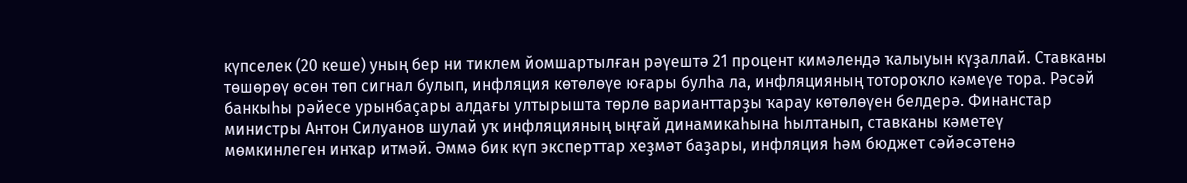күпселек (20 кеше) уның бер ни тиклем йомшартылған рәүештә 21 процент кимәлендә ҡалыуын күҙаллай. Ставканы төшөрөү өсөн төп сигнал булып, инфляция көтөлөүе юғары булһа ла, инфляцияның тотороҡло кәмеүе тора. Рәсәй банкыһы рәйесе урынбаҫары алдағы ултырышта төрлө варианттарҙы ҡарау көтөлөүен белдерә. Финанстар министры Антон Силуанов шулай уҡ инфляцияның ыңғай динамикаһына һылтанып, ставканы кәметеү мөмкинлеген инҡар итмәй. Әммә бик күп эксперттар хеҙмәт баҙары, инфляция һәм бюджет сәйәсәтенә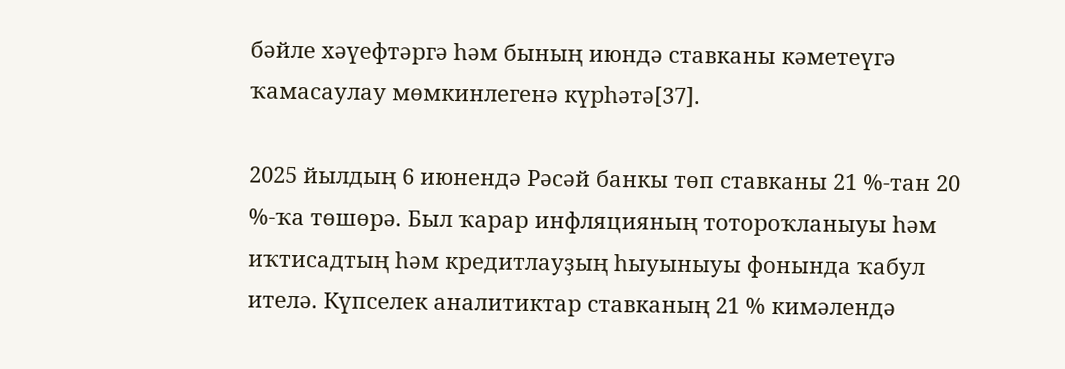бәйле хәүефтәргә һәм бының июндә ставканы кәметеүгә ҡамасаулау мөмкинлегенә күрһәтә[37].

2025 йылдың 6 июнендә Рәсәй банкы төп ставканы 21 %-тан 20 %-ҡа төшөрә. Был ҡарар инфляцияның тотороҡланыуы һәм иҡтисадтың һәм кредитлауҙың һыуыныуы фонында ҡабул ителә. Күпселек аналитиктар ставканың 21 % кимәлендә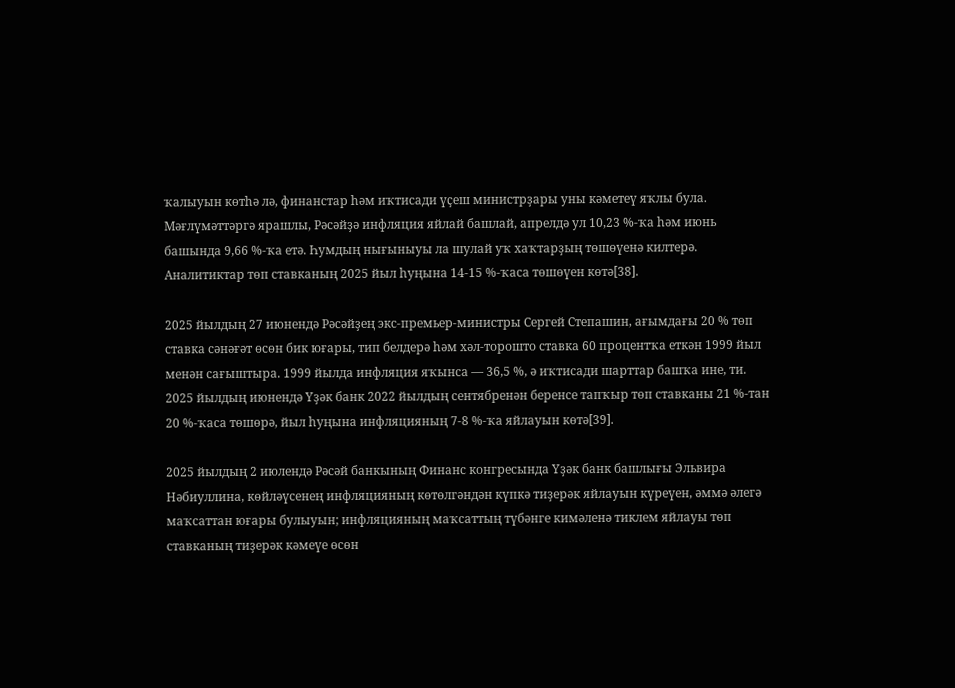ҡалыуын көтһә лә, финанстар һәм иҡтисади үҫеш министрҙары уны кәметеү яҡлы була. Мәғлүмәттәргә ярашлы, Рәсәйҙә инфляция яйлай башлай, апрелдә ул 10,23 %-ҡа һәм июнь башында 9,66 %-ҡа етә. Һумдың нығыныуы ла шулай уҡ хаҡтарҙың төшөүенә килтерә. Аналитиктар төп ставканың 2025 йыл һуңына 14-15 %-ҡаса төшөүен көтә[38].

2025 йылдың 27 июнендә Рәсәйҙең экс-премьер-министры Сергей Степашин, ағымдағы 20 % төп ставка сәнәғәт өсөн бик юғары, тип белдерә һәм хәл-торошто ставка 60 процентҡа еткән 1999 йыл менән сағыштыра. 1999 йылда инфляция яҡынса — 36,5 %, ә иҡтисади шарттар башҡа ине, ти. 2025 йылдың июнендә Үҙәк банк 2022 йылдың сентябренән беренсе тапҡыр төп ставканы 21 %-тан 20 %-ҡаса төшөрә, йыл һуңына инфляцияның 7-8 %-ҡа яйлауын көтә[39].

2025 йылдың 2 июлендә Рәсәй банкының Финанс конгресында Үҙәк банк башлығы Эльвира Нәбиуллина, көйләүсенең инфляцияның көтөлгәндән күпкә тиҙерәк яйлауын күреүен, әммә әлегә маҡсаттан юғары булыуын; инфляцияның маҡсаттың түбәнге кимәленә тиклем яйлауы төп ставканың тиҙерәк кәмеүе өсөн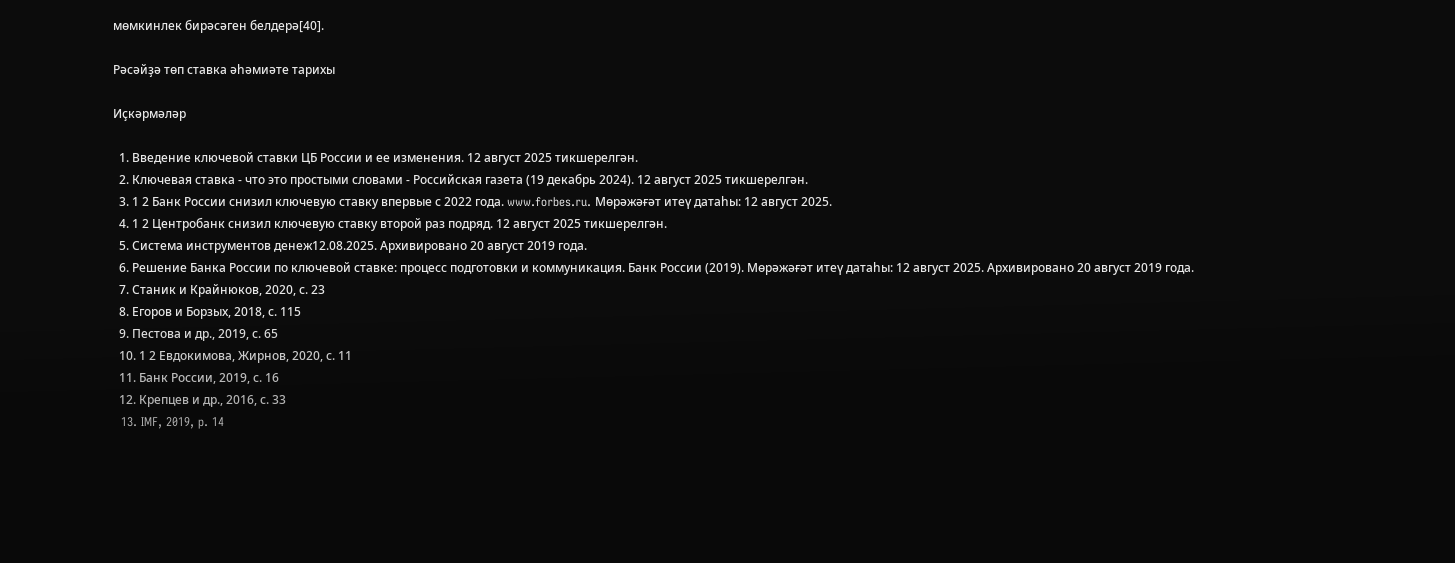мөмкинлек бирәсәген белдерә[40].

Рәсәйҙә төп ставка әһәмиәте тарихы

Иҫкәрмәләр

  1. Введение ключевой ставки ЦБ России и ее изменения. 12 август 2025 тикшерелгән.
  2. Ключевая ставка - что это простыми словами - Российская газета (19 декабрь 2024). 12 август 2025 тикшерелгән.
  3. 1 2 Банк России снизил ключевую ставку впервые с 2022 года. www.forbes.ru. Мөрәжәғәт итеү датаһы: 12 август 2025.
  4. 1 2 Центробанк снизил ключевую ставку второй раз подряд. 12 август 2025 тикшерелгән.
  5. Система инструментов денеж12.08.2025. Архивировано 20 август 2019 года.
  6. Решение Банка России по ключевой ставке: процесс подготовки и коммуникация. Банк России (2019). Мөрәжәғәт итеү датаһы: 12 август 2025. Архивировано 20 август 2019 года.
  7. Станик и Крайнюков, 2020, с. 23
  8. Егоров и Борзых, 2018, с. 115
  9. Пестова и др., 2019, с. 65
  10. 1 2 Евдокимова, Жирнов, 2020, с. 11
  11. Банк России, 2019, с. 16
  12. Крепцев и др., 2016, с. 33
  13. IMF, 2019, p. 14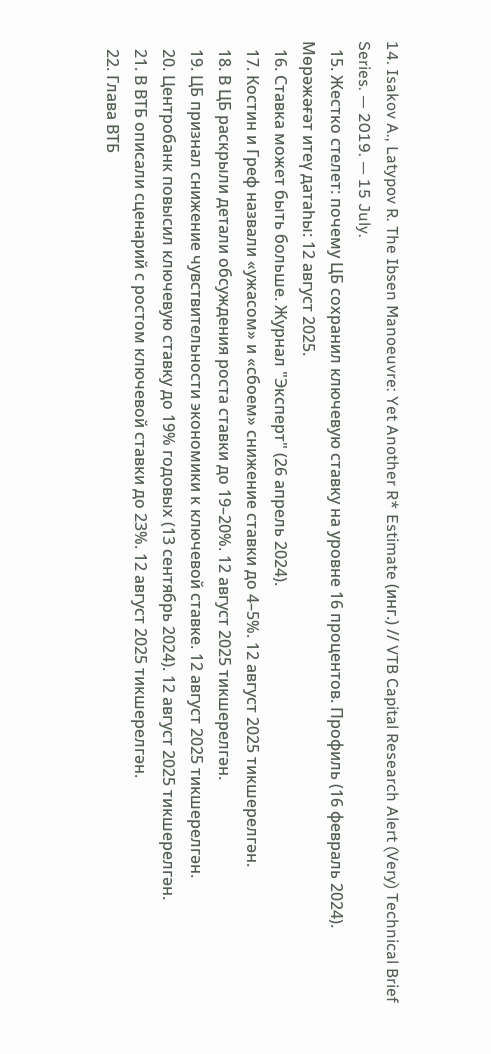14. Isakov A., Latypov R. The Ibsen Manoeuvre: Yet Another R* Estimate (инг.) // VTB Capital Research Alert (Very) Technical Brief Series. — 2019. — 15 July.
  15. Жестко стелет: почему ЦБ сохранил ключевую ставку на уровне 16 процентов. Профиль (16 февраль 2024). Мөрәжәғәт итеү датаһы: 12 август 2025.
  16. Ставка может быть больше. Журнал "Эксперт" (26 апрель 2024).
  17. Костин и Греф назвали «ужасом» и «сбоем» снижение ставки до 4–5%. 12 август 2025 тикшерелгән.
  18. В ЦБ раскрыли детали обсуждения роста ставки до 19–20%. 12 август 2025 тикшерелгән.
  19. ЦБ признал снижение чувствительности экономики к ключевой ставке. 12 август 2025 тикшерелгән.
  20. Центробанк повысил ключевую ставку до 19% годовых (13 сентябрь 2024). 12 август 2025 тикшерелгән.
  21. В ВТБ описали сценарий с ростом ключевой ставки до 23%. 12 август 2025 тикшерелгән.
  22. Глава ВТБ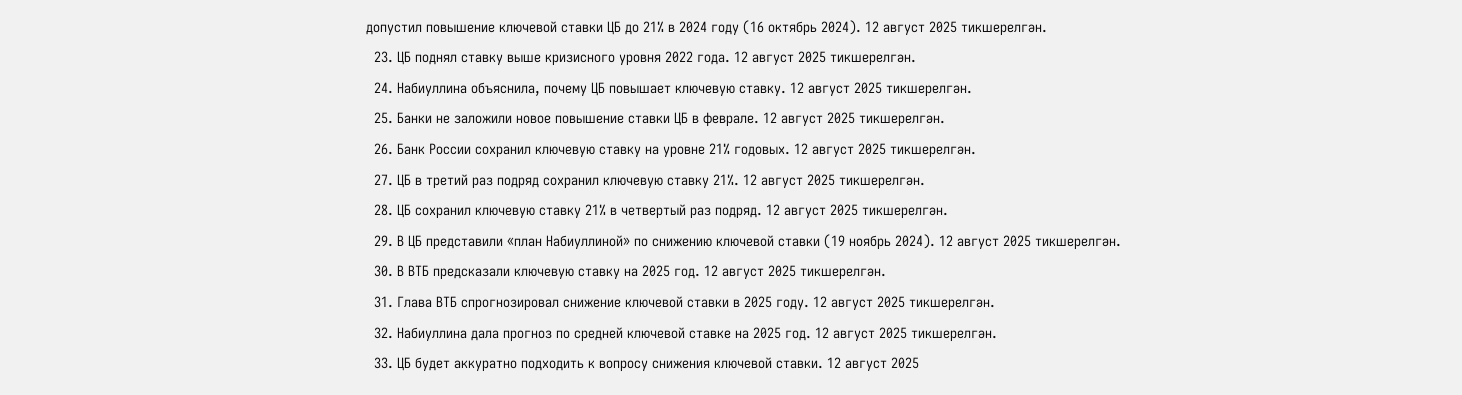допустил повышение ключевой ставки ЦБ до 21% в 2024 году (16 октябрь 2024). 12 август 2025 тикшерелгән.
  23. ЦБ поднял ставку выше кризисного уровня 2022 года. 12 август 2025 тикшерелгән.
  24. Набиуллина объяснила, почему ЦБ повышает ключевую ставку. 12 август 2025 тикшерелгән.
  25. Банки не заложили новое повышение ставки ЦБ в феврале. 12 август 2025 тикшерелгән.
  26. Банк России сохранил ключевую ставку на уровне 21% годовых. 12 август 2025 тикшерелгән.
  27. ЦБ в третий раз подряд сохранил ключевую ставку 21%. 12 август 2025 тикшерелгән.
  28. ЦБ сохранил ключевую ставку 21% в четвертый раз подряд. 12 август 2025 тикшерелгән.
  29. В ЦБ представили «план Набиуллиной» по снижению ключевой ставки (19 ноябрь 2024). 12 август 2025 тикшерелгән.
  30. В ВТБ предсказали ключевую ставку на 2025 год. 12 август 2025 тикшерелгән.
  31. Глава ВТБ спрогнозировал снижение ключевой ставки в 2025 году. 12 август 2025 тикшерелгән.
  32. Набиуллина дала прогноз по средней ключевой ставке на 2025 год. 12 август 2025 тикшерелгән.
  33. ЦБ будет аккуратно подходить к вопросу снижения ключевой ставки. 12 август 2025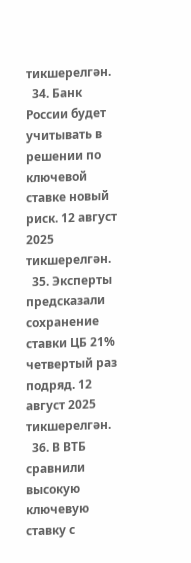тикшерелгән.
  34. Банк России будет учитывать в решении по ключевой ставке новый риск. 12 август 2025 тикшерелгән.
  35. Эксперты предсказали сохранение ставки ЦБ 21% четвертый раз подряд. 12 август 2025 тикшерелгән.
  36. В ВТБ сравнили высокую ключевую ставку с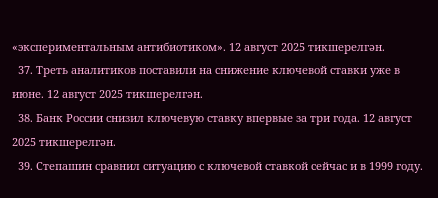«экспериментальным антибиотиком». 12 август 2025 тикшерелгән.
  37. Треть аналитиков поставили на снижение ключевой ставки уже в июне. 12 август 2025 тикшерелгән.
  38. Банк России снизил ключевую ставку впервые за три года. 12 август 2025 тикшерелгән.
  39. Степашин сравнил ситуацию с ключевой ставкой сейчас и в 1999 году.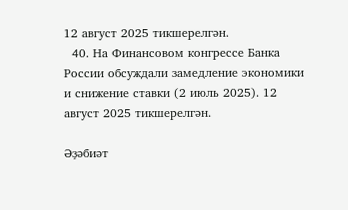12 август 2025 тикшерелгән.
  40. На Финансовом конгрессе Банка России обсуждали замедление экономики и снижение ставки (2 июль 2025). 12 август 2025 тикшерелгән.

Әҙәбиәт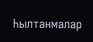Һылтанмалар